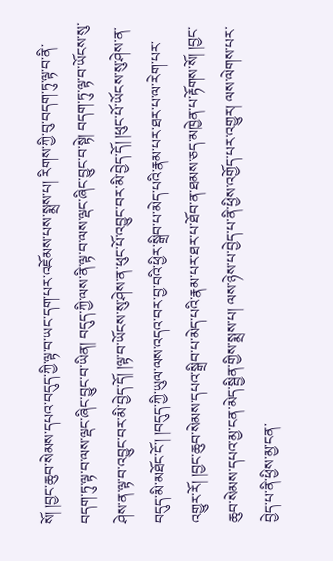སོ། །བྱང་ཆུབ་སེམས་དཔའ་བདུད་ཀྱི་ལྟ་བ་ཡང་དག་པར་འཇོམས་པས་སྨྲས་པ། རིགས་ཀྱི་བུ་བདག་ཏུ་ལྟ་བ་ནི་བདག་ཏུ་ལྟ་བ་ལས་ལྡང་ཞིང་བྱུང་བ་ཡིན། བདུད་ཀྱི་ལས་ནི་ལྟ་བ་ལས་ལྡང་ཞིང་བྱུང་བ་སྟེ། བདག་ཏུ་ལྟ་བ་ཡོངས་སུ་ཤེས་ན་ལྟ་བ་འབྱུང་བར་མི་བྱེད་དོ། །ལྟ་བ་ཡོངས་སུ་ཤེས་ན་ཕུང་པོ་འབྱུང་བར་མི་བྱེད་དོ། །ཕུང་པོ་ཡོངས་སུ་ཤེས་ན་བདུད་མི་མཐོང་ངོ་། །བདུད་ཀྱི་ཡུལ་ལས་འདའ་བར་བྱ་བའི་ཕྱིར་སྒྲིབ་པ་མེད་པའི་རྣམ་པར་ཐར་པ་ལ་རེག་པར་འགྱུར་རོ། །བྱང་ཆུབ་སེམས་དཔའ་སྒྲིབ་པ་མེད་པའི་རྣམ་པར་ཐར་པ་ཐོབ་ན་ཐམས་ཅད་མཁྱེན་པ་རྟོགས་སོ། །བྱང་ཆུབ་སེམས་དཔའ་མྱ་ངན་མེད་སྦྱིན་གྱིས་སྨྲས་པ། ལས་ཉེས་པ་བྱེད་པ་ནི་ཕྱིས་འགྱོད་པར་འགྱུར། ལས་ལེགས་པར་བྱེད་པ་ནི་ཕྱིས་མྱ་ངན་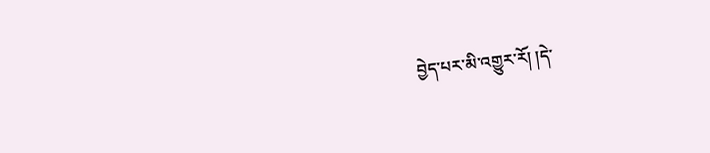བྱེད་པར་མི་འགྱུར་རོ། །དེ་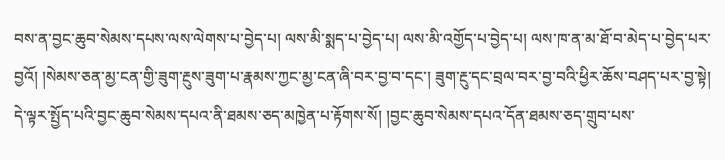བས་ན་བྱང་ཆུབ་སེམས་དཔས་ལས་ལེགས་པ་བྱེད་པ། ལས་མི་སྨད་པ་བྱེད་པ། ལས་མི་འགྱོད་པ་བྱེད་པ། ལས་ཁ་ན་མ་ཐོ་བ་མེད་པ་བྱེད་པར་བྱའོ། །སེམས་ཅན་མྱ་ངན་གྱི་ཟུག་རྔུས་ཟུག་པ་རྣམས་ཀྱང་མྱ་ངན་ཞི་བར་བྱ་བ་དང་། ཟུག་རྔུ་དང་བྲལ་བར་བྱ་བའི་ཕྱིར་ཆོས་བཤད་པར་བྱ་སྟེ། དེ་ལྟར་སྤྱོད་པའི་བྱང་ཆུབ་སེམས་དཔའ་ནི་ཐམས་ཅད་མཁྱེན་པ་རྟོགས་སོ། །བྱང་ཆུབ་སེམས་དཔའ་དོན་ཐམས་ཅད་གྲུབ་པས་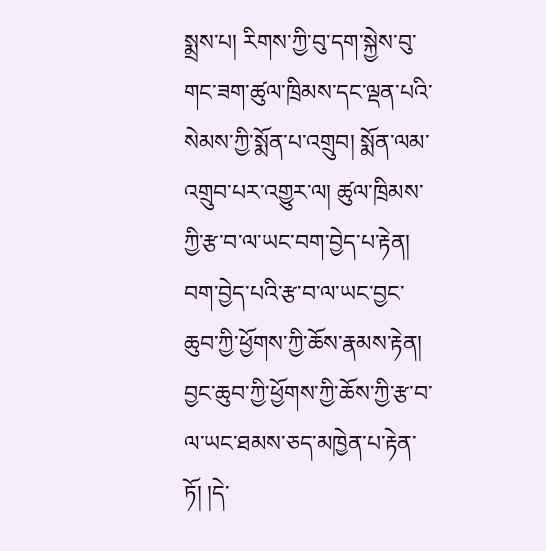སྨྲས་པ། རིགས་ཀྱི་བུ་དག་སྐྱེས་བུ་གང་ཟག་ཚུལ་ཁྲིམས་དང་ལྡན་པའི་སེམས་ཀྱི་སྨོན་པ་འགྲུབ། སྨོན་ལམ་འགྲུབ་པར་འགྱུར་ལ། ཚུལ་ཁྲིམས་ཀྱི་རྩ་བ་ལ་ཡང་བག་བྱེད་པ་རྟེན། བག་བྱེད་པའི་རྩ་བ་ལ་ཡང་བྱང་ཆུབ་ཀྱི་ཕྱོགས་ཀྱི་ཆོས་རྣམས་རྟེན། བྱང་ཆུབ་ཀྱི་ཕྱོགས་ཀྱི་ཆོས་ཀྱི་རྩ་བ་ལ་ཡང་ཐམས་ཅད་མཁྱེན་པ་རྟེན་ཏོ། །དེ་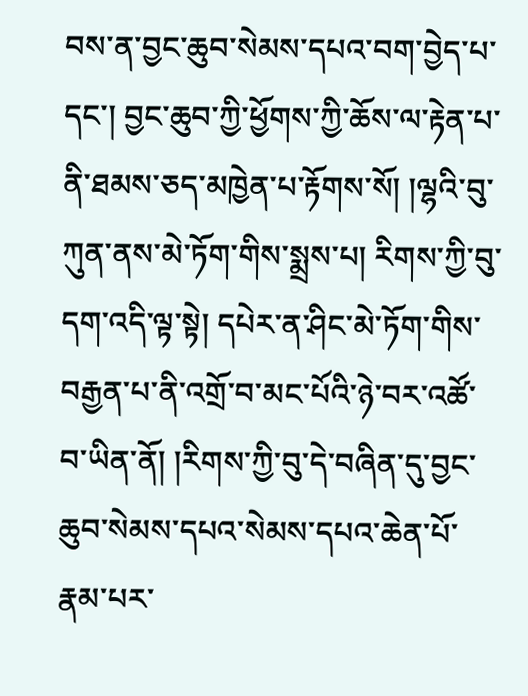བས་ན་བྱང་ཆུབ་སེམས་དཔའ་བག་བྱེད་པ་དང་། བྱང་ཆུབ་ཀྱི་ཕྱོགས་ཀྱི་ཆོས་ལ་རྟེན་པ་ནི་ཐམས་ཅད་མཁྱེན་པ་རྟོགས་སོ། །ལྷའི་བུ་ཀུན་ནས་མེ་ཏོག་གིས་སྨྲས་པ། རིགས་ཀྱི་བུ་དག་འདི་ལྟ་སྟེ། དཔེར་ན་ཤིང་མེ་ཏོག་གིས་བརྒྱན་པ་ནི་འགྲོ་བ་མང་པོའི་ཉེ་བར་འཚོ་བ་ཡིན་ནོ། །རིགས་ཀྱི་བུ་དེ་བཞིན་དུ་བྱང་ཆུབ་སེམས་དཔའ་སེམས་དཔའ་ཆེན་པོ་རྣམ་པར་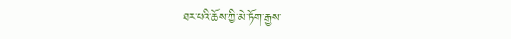ཐར་པའི་ཆོས་ཀྱི་མེ་ཏོག་རྒྱས་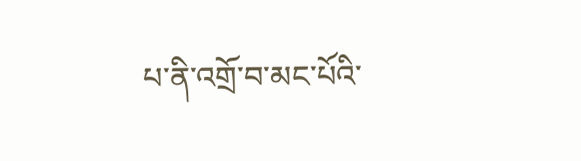པ་ནི་འགྲོ་བ་མང་པོའི་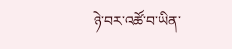ཉེ་བར་འཚོ་བ་ཡིན་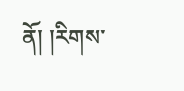ནོ། །རིགས་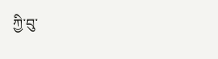ཀྱི་བུ་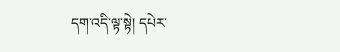དག་འདི་ལྟ་སྟེ། དཔེར་